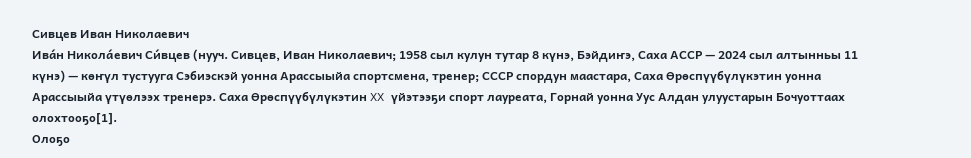Сивцев Иван Николаевич
Ива́н Никола́евич Си́вцев (нууч. Сивцев, Иван Николаевич; 1958 сыл кулун тутар 8 күнэ, Бэйдиҥэ, Саха АССР — 2024 сыл алтынньы 11 күнэ) — көҥүл тустууга Сэбиэскэй уонна Арассыыйа спортсмена, тренер; СССР спордун маастара, Саха Өрөспүүбүлүкэтин уонна Арассыыйа үтүөлээх тренерэ. Саха Өрөспүүбүлүкэтин XX үйэтээҕи спорт лауреата, Горнай уонна Уус Алдан улуустарын Бочуоттаах олохтооҕо[1].
Олоҕо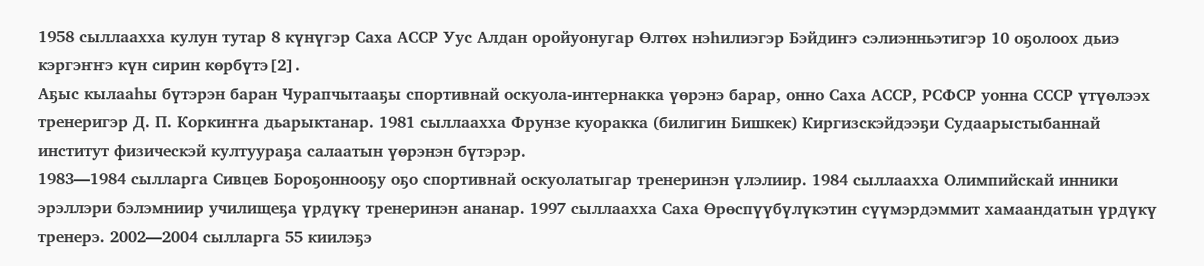1958 сыллаахха кулун тутар 8 күнүгэр Саха АССР Уус Алдан оройуонугар Өлтөх нэһилиэгэр Бэйдиҥэ сэлиэнньэтигэр 10 оҕолоох дьиэ кэргэҥҥэ күн сирин көрбүтэ[2].
Аҕыс кылааһы бүтэрэн баран Чурапчытааҕы спортивнай оскуола-интернакка үөрэнэ барар, онно Саха АССР, РСФСР уонна СССР үтүөлээх тренеригэр Д. П. Коркиҥҥа дьарыктанар. 1981 сыллаахха Фрунзе куоракка (билигин Бишкек) Киргизскэйдээҕи Судаарыстыбаннай институт физическэй култуураҕа салаатын үөрэнэн бүтэрэр.
1983—1984 сылларга Сивцев Бороҕоннооҕу оҕо спортивнай оскуолатыгар тренеринэн үлэлиир. 1984 сыллаахха Олимпийскай инники эрэллэри бэлэмниир училищеҕа үрдүкү тренеринэн ананар. 1997 сыллаахха Саха Өрөспүүбүлүкэтин сүүмэрдэммит хамаандатын үрдүкү тренерэ. 2002—2004 сылларга 55 киилэҕэ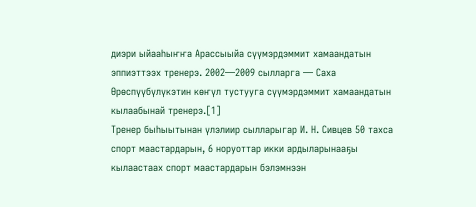диэри ыйааһыҥҥа Арассыыйа сүүмэрдэммит хамаандатын эппиэттээх тренерэ. 2002—2009 сылларга — Саха Өрөспүүбүлүкэтин көҥүл тустууга сүүмэрдэммит хамаандатын кылаабынай тренерэ.[1]
Тренер быһыытынан үлэлиир сылларыгар И. Н. Сивцев 50 тахса спорт маастардарын, 6 норуоттар икки ардыларынааҕы кылаастаах спорт маастардарын бэлэмнээн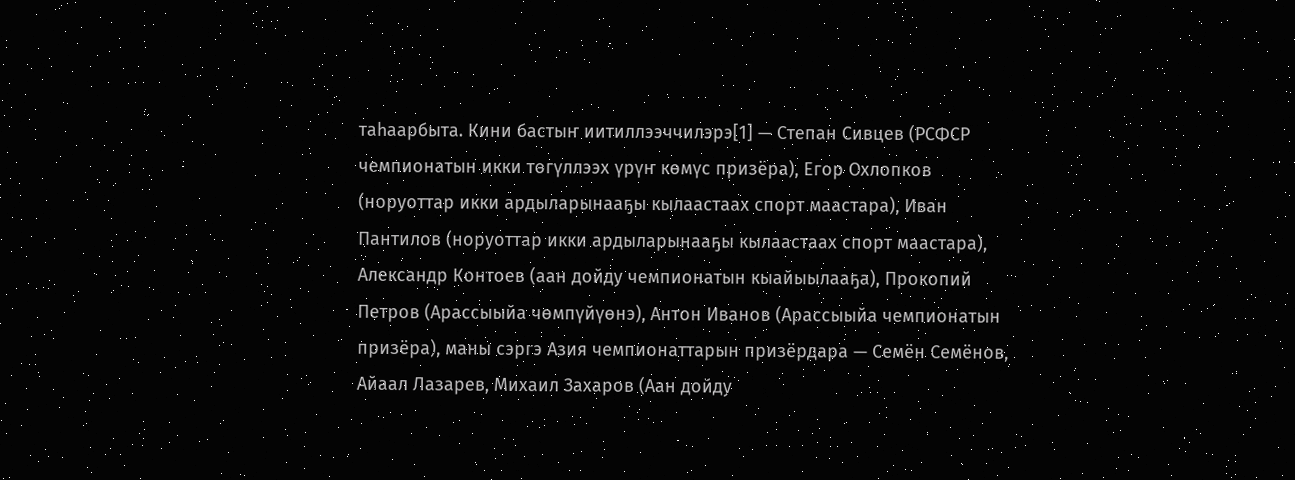таһаарбыта. Кини бастыҥ иитиллээччилэрэ[1] — Степан Сивцев (РСФСР чемпионатын икки төгүллээх үрүҥ көмүс призёра), Егор Охлопков (норуоттар икки ардыларынааҕы кылаастаах спорт маастара), Иван Пантилов (норуоттар икки ардыларынааҕы кылаастаах спорт маастара), Александр Контоев (аан дойду чемпионатын кыайыылааҕа), Прокопий Петров (Арассыыйа чөмпүйүөнэ), Антон Иванов (Арассыыйа чемпионатын призёра), маны сэргэ Азия чемпионаттарын призёрдара — Семён Семёнов, Айаал Лазарев, Михаил Захаров (Аан дойду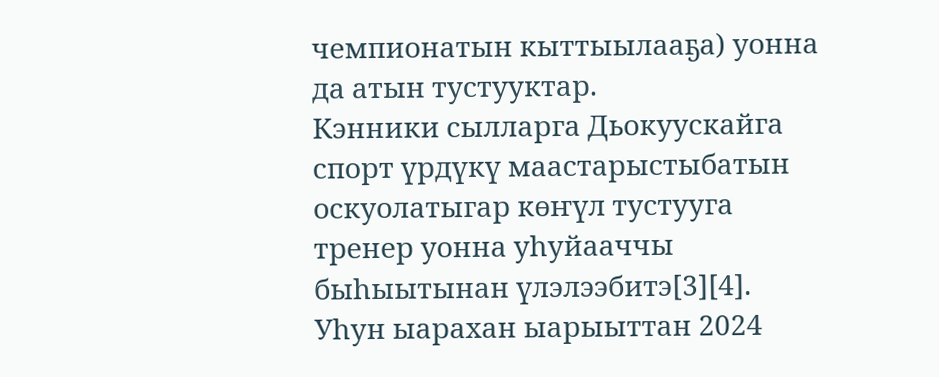чемпионатын кыттыылааҕа) уонна да атын тустууктар.
Кэнники сылларга Дьокуускайга спорт үрдүкү маастарыстыбатын оскуолатыгар көҥүл тустууга тренер уонна уһуйааччы быһыытынан үлэлээбитэ[3][4].
Уһун ыарахан ыарыыттан 2024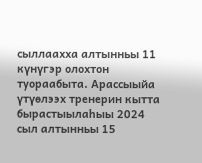сыллаахха алтынньы 11 күнүгэр олохтон туораабыта. Арассыыйа үтүөлээх тренерин кытта бырастыылаһыы 2024 сыл алтынньы 15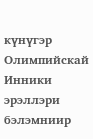күнүгэр Олимпийскай Инники эрэллэри бэлэмниир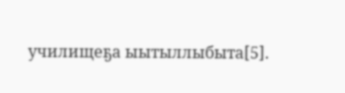училищеҕа ыытыллыбыта[5].